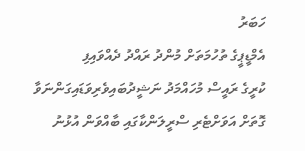ހަބަރު
އެމްޑީޕީގެ ތުހުމަތަށް މުންދު ރައްދު ދެއްވައިފި
ކުރީގެ ރައީސް މުހައްމަދު ނަޝީދުބައިވެރިވަޑައިގަންނަވާ ގޮތަށް އަވަށްޓެރި ސްރީލަންކާގައި ބާއްވަން އުޅުނު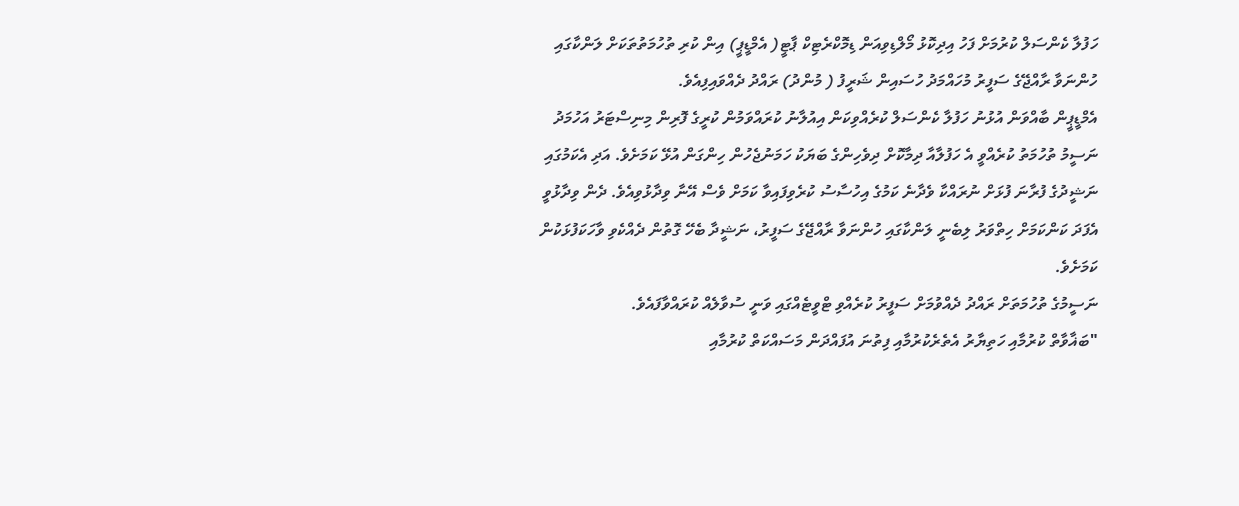ހަފުލާ ކެންސަލް ކުރުމަށް ފަހު އިދިކޮޅު މޯލްޑިވިއަން ޑިމޮކްރެޓިކް ޕާޓީ( އެމްޑީޕީ) އިން ކުރި ތުހުމަތުތަކަށް ލަންކާގައި ހުންނަވާ ރާއްޖޭގެ ސަފީރު މުހައްމަދު ހުސައިން ޝަރީފު ( މުންދު) ރައްދު ދެއްވައިފިއެވެ.
އެމްޑީޕީން ބާއްވަން އުޅުނު ހަފުލާ ކެންސަލް ކުރެއްވިކަން އިއުލާނު ކުރައްވަމުން ކުރީގެ ފޮރިން މިނިސްޓަރު އަހުމަދު ނަސީމު ތުހުމަތު ކުރެއްވީ އެ ހަފުލާއާ ދިމާކޮށް ދިވެހިންގެ ބަޔަކު ހަމަނުޖެހުން ހިންގަން އުޅޭ ކަމަށެވެ. އަދި އެކަމުގައި ނަޝީދުގެ ފުރާނަ ފުޅަށް ނުރައްކާ ވެދާނެ ކަމުގެ އިހުސާސު ކުރެވިފައިވާ ކަމަށް ވެސް އޭނާ ވިދާޅުވިއެވެ. ދެން ވިދާޅުވީ އެފަދަ ކަންކަމަށް ހިތްވަރު ލިބެނީ ލަންކާގައި ހުންނަވާ ރާއްޖޭގެ ސަފީރު، ނަޝީދާ ބެހޭ ގޮތުން ދެއްކެވި ވާހަކަފުޅަކުން ކަމަށެވެ.
ނަސީމުގެ ތުހުމަތަށް ރައްދު ދެއްވުމަށް ސަފީރު ކުރެއްވި ޓްވީޓެއްގައި ވަނީ ސުވާލެއް ކުރައްވާފައެވެ.
"ބަޣާވާތް ކުރުމާއި ހަތިޔާރު އެތެރެކުރުމާއި ފިތުނަ އުފައްދަން މަސައްކަތް ކުރުމާއި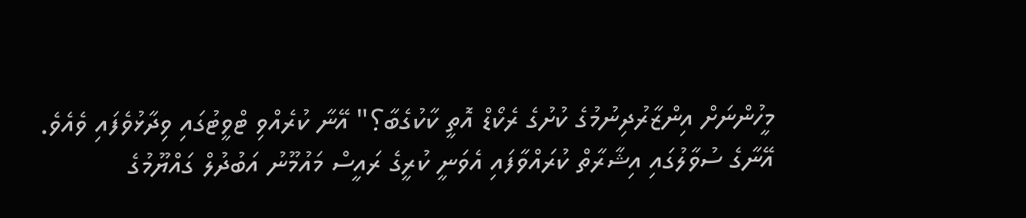މީހުންނަށް އިންޒާރުދިނުމުގެ ކުށުގެ ރެކޯޑް އޮތީ ކާކުގެބާ؟" އޭނާ ކުރެއްވި ޓްވީޓުގައި ވިދާޅުވެފައި ވެއެވެ.
އޭނާގެ ސުވާލުގައި އިޝާރާތް ކުރައްވާފައި އެވަނީ ކުރީގެ ރައީސް މައުމޫނު އަބުދުލް ގައްޔޫމުގެ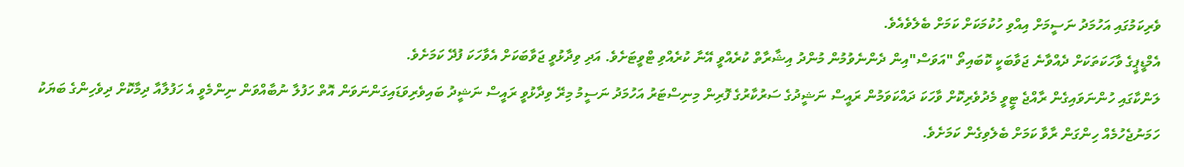ވެރިކަމުގައި އަހުމަދު ނަސީމަށް އިއްވި ހުކުމަކަށް ކަމަށް ބެލެވެއެވެ.
އެމްޑީޕީގެ ވާހަކަތަކަށް ދެއްވާނެ ޖަވާބަކީ ކޮބައިތޯ "އަވަސް"އިން ދެންނެވުމުން މުންދު އިޝާރާތް ކުރެއްވީ އޭނާ ކުރެއްވި ޓްވީޓަށެވެ. އަދި ވިދާޅުވީ ޖަވާބަކަށް އެވާހަކަ ފުދޭ ކަމަށެވެ.
ލަންކާގައި ހުންނަވައިގެން ރާއްޖެ ޓީވީ މެދުވެރިކޮށް ވާހަކަ ދައްކަވަމުން ރައީސް ނަޝީދުގެ ސަރުކާރުގެ ފޮރިން މިނިސްޓަރު އަހުމަދު ނަސީމު މިރޭ ވިދާޅުވީ ރައީސް ނަޝީދު ބައިވެރިވަޑައިގަންނަވަން އޮތް ހަފުލާ ނުބާއްވަން ނިންމެވީ އެ ހަފުލާއާ ދިމާކޮށް ދިވެހިންގެ ބަޔަކު ހަމަނުޖެހުމެއް ހިންގަން ރާވާ ކަމަށް ބެލެވިގެން ކަމަށެވެ.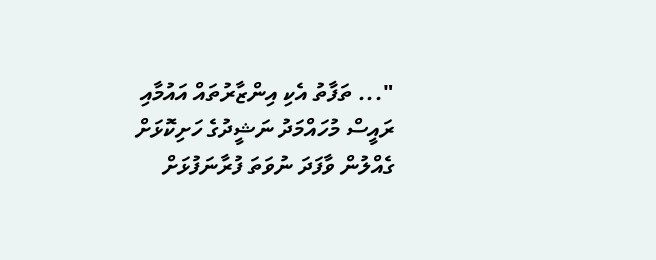"... ތަފާތު އެކި އިންޒާރުތައް އައުމާއި ރައީސް މުހައްމަދު ނަޝީދުގެ ހަށިކޮޅަށް ގެއްލުން ވާފަދަ ނުވަތަ ފުރާނަފުޅަށް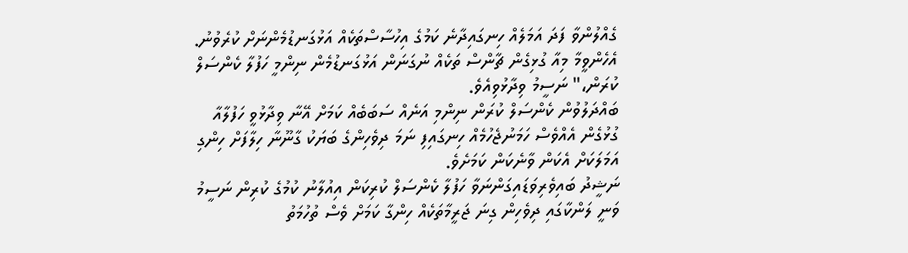ގެއްލުންވާ ފަދަ އަމަލެއް ހިނގައިދާނެ ކަމުގެ އިހުސާސްތަކެއް އަޅުގަނޑުމެންނަށް ކުރެވުނު. އެހެންވީމާ މިއާ ގުޅިގެން ޗާންސް ތަކެއް ނުގަނަން އަޅުގަނޑުމެން ނިންމީ ހަފުލާ ކެންސަލް ކުރަން،" ނަސީމު ވިދާޅުވިއެވެ.
ބައްދަލުވުން ކެންސަލް ކުރަން ނިންމި އަނެއް ސަބަބެއް ކަމަށް އޭނާ ވިދާޅުވީ ހަފުލާއާ ގުޅުގެން އެއްވެސް ހަމަނުޖެހުމެއް ހިނގައިފި ނަމަ ދިވެހިންގެ ބަޔަކު ގާނޫނާ ހިލާފަށް ހިންގި އަމަލަކަށް އެކަން ވާނެކަން ކަމަށެވެ.
ނަޝީދު ބައިވެރިވަޑައިގަންނަވާ ހަފުލާ ކެންސަލް ކުރިކަން އިއުލާނު ކުމުގެ ކުރިން ނަސީމު ވަނީ ލަންކާގައި ދިވެހިން ގިނަ ޖަރީމާތަކެއް ހިންގާ ކަމަށް ވެސް ތުހުމަތު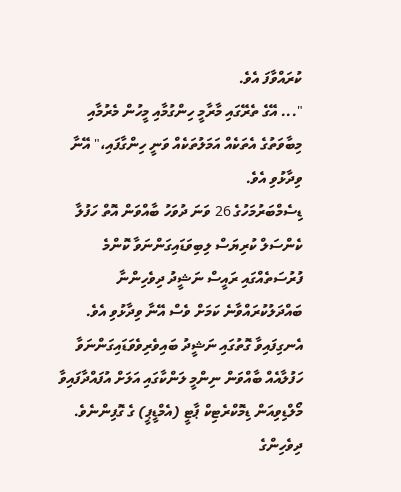ކުރައްވާފަ އެވެ.
"... އޭގެ ތެރޭގައި މާރާމީ ހިންގުމާއި މީހުން މެރުމާއި މިބާވަތުގެ އެތަކެއް އަމަލުތަކެއް ވަނީ ހިންގާފައި،" އޭނާ ވިދާޅުވި އެވެ.
ޑިސެމްބަރުމަހުގެ 26 ވަނަ ދުވަހު ބާއްވަން އޮތް ހަފުލާ ކެންސަލް ކުރިޔަސް ލިބިވަޑައިގަންނަވާ ކޮންމެ ފުރުސަތެއްގައި ރައީސް ނަޝީދު ދިވެހިންނާ ބައްދަލުކުރައްވާނެ ކަމަށް ވެސް އޭނާ ވިދާޅުވި އެވެ.
އެނގިފައިވާ ގޮތުގައި ނަޝީދު ބައިވެރިވެވަޑައިގަންނަވާ ހަފުލާއެއް ބާއްވަން ނިންމީ ލަންކާގައި އަލަށް އުފައްދާފައިވާ މޯލްޑިވިއަން ޑިމޮކްރެޓިކް ޕާޓީ (އެމްޑީޕީ) ގެ ގޮފިންނެވެ.
ދިވެހިންގެ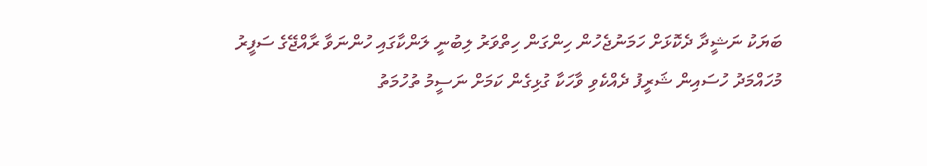ބަޔަކު ނަޝީދާ ދެކޮޅަށް ހަމަނުޖެހުން ހިންގަން ހިތްވަރު ލިބުނީ ލަންކާގައި ހުންނަވާ ރާއްޖޭގެ ސަފީރު މުހައްމަދު ހުސައިން ޝަރީފު ދެއްކެވި ވާހަކާ ގުޅިގެން ކަމަށް ނަސީމު ތުހުމަތު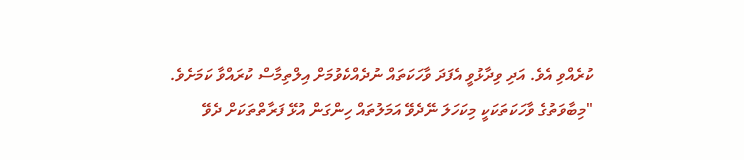ކުރެއްވި އެވެ. އަދި ވިދާޅުވީ އެފަދަ ވާހަކަތައް ނުދެއްކެވުމަށް އިލްތިމާސް ކުރައްވާ ކަމަށެވެ.
"މިބާވަތުގެ ވާހަކަތަކަކީ މިކަހަލަ ނޭދެވޭ އަމަލުތައް ހިންގަން އުޅޭ ފަރާތްތަކަށް ދެވޭ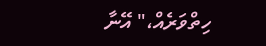ހިތްވަރެއް،" އޭނާ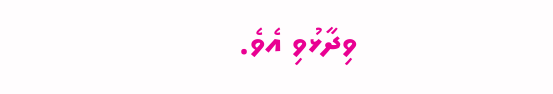ވިދާޅުވި އެވެ.